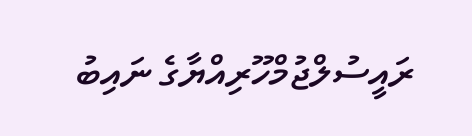ރައީސުލްޖުމްހޫރިއްޔާގެ ނައިބު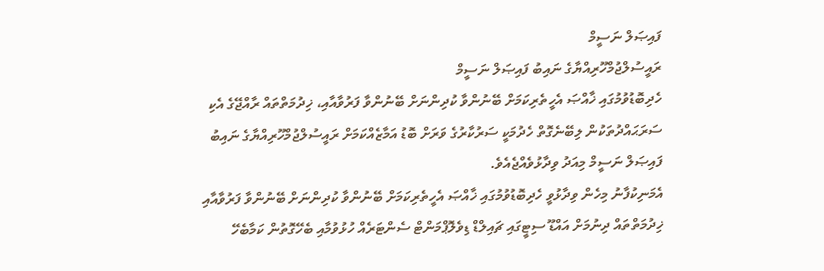ފައިޞަލް ނަސީމް
ރައީސުލްޖުމްހޫރިއްޔާގެ ނައިބު ފައިޞަލް ނަސީމް
ހެދިބޮޑުވުމުގައި ޚާއްޞަ އެހީތެރިކަމަށް ބޭނުންވާ ކުދިންނަށް ބޭނުންވާ ފަރުވާއާއި، ޚިދުމަތްތައް ރާއްޖޭގެ އެކި ސަރަޙައްދުތަކުން ލިބޭނެގޮތް ހެދުމަކީ ސަރުކާރުގެ ވަރަށް ބޮޑު އަމާޒެއްކަމަށް ރައީސުލްޖުމްހޫރިއްޔާގެ ނައިބު ފައިޞަލް ނަސީމް މިއަދު ވިދާޅުވެއްޖެއެވެ.
އެމަނިކުފާނު މިހެން ވިދާޅުވީ ހެދިބޮޑުވުމުގައި ޚާއްޞަ އެހީތެރިކަމަށް ބޭނުންވާ ކުދިންނަށް ބޭނުންވާ ފަރުވާއާއި ޚިދުމަތްތައް ދިނުމަށް އައްޑޫ ސިޓީގައި ޗައިލްޑް ޑިވެލޮޕްމަންޓް ސެންޓަރެއް ހުޅުވުމާއި ބެހޭގޮތުން ކަމާބެހޭ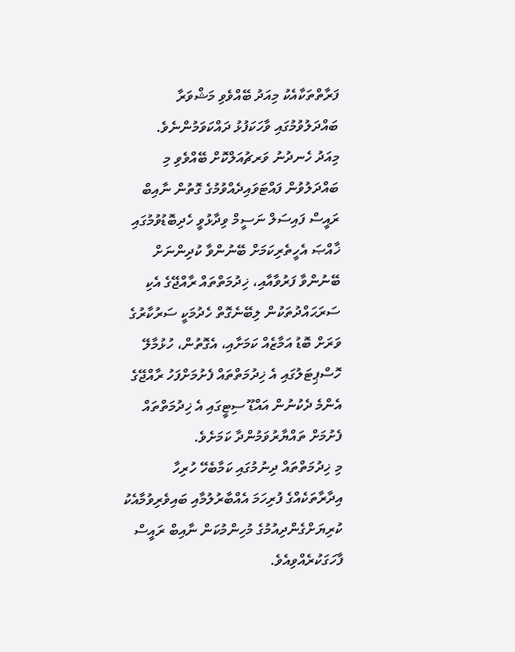ފަރާތްތަކާއެކު މިއަދު ބޭއްވެވި މަޝްވަރާ ބައްދަލުވުމުގައި ވާހަކަފުޅު ދައްކަވަމުންނެވެ.
މިއަދު ހެނދުނު ވަރޗުއަލްކޮށް ބޭއްވެވި މި ބައްދަލުވުން ފައްޓަވައިދެއްވުމުގެ ގޮތުން ނާއިބް ރައީސް ފައިސަލް ނަސީމް ވިދާޅުވީ ހެދިބޮޑުވުމުގައި ޚާއްޞަ އެހީތެރިކަމަށް ބޭނުންވާ ކުދިންނަށް ބޭނުންވާ ފަރުވާއާއި، ޚިދުމަތްތައް ރާއްޖޭގެ އެކި ސަރަޙައްދުތަކުން ލިބޭނެގޮތް ހެދުމަކީ ސަރުކާރުގެ ވަރަށް ބޮޑު އަމާޒެއް ކަމަށާއި، އެގޮތުން، ހުޅުމާލޭ ހޮސްޕިޓަލުގައި އެ ޚިދުމަތްތައް ފެށުމަށްފަހު ރާއްޖޭގެ އެންމެ ދެކުނުން އައްޑޫ ސިޓީގައި އެ ޚިދުމަތްތައް ފެށުމަށް ތައްޔާރުވަމުންދާ ކަމަށެވެ.
މި ޚިދުމަތްތައް ދިނުމުގައި ކަމާބެހޭ ހުރިހާ އިދާރާތަކެއްގެ ފުރިހަމަ އެއްބާރުލުމާއި ބައިވެރިވުމާއެކު ކުރިޔަށްގެންދިއުމުގެ މުހިންމުކަން ނާއިބް ރައީސް ފާހަގަކުރެއްވިއެވެ.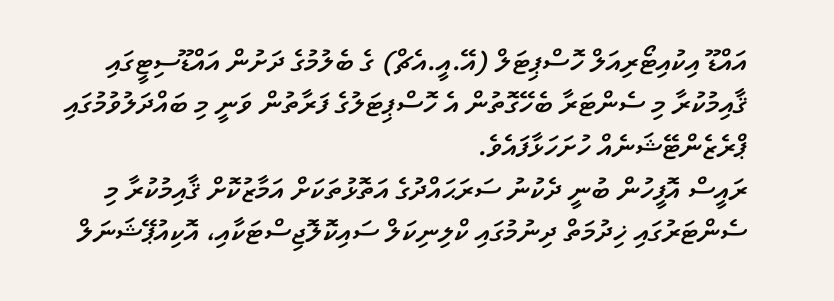އައްޑޫ އިކުއިޓޯރިއަލް ހޮސްޕިޓަލް (އޭ.އީ.އެޗް) ގެ ބެލުމުގެ ދަށުން އައްޑޫސިޓީގައި ޤާއިމުކުރާ މި ސެންޓަރާ ބެހޭގޮތުން އެ ހޮސްޕިޓަލުގެ ފަރާތުން ވަނީ މި ބައްދަލުވުމުގައި ޕްރެޒެންޓޭޝަނެއް ހުށަހަޅާފައެވެ.
ރައީސް އޮފީހުން ބުނީ ދެކުނު ސަރަޙައްދުގެ އަތޮޅުތަކަށް އަމާޒުކޮށް ޤާއިމުކުރާ މި ސެންޓަރުގައި ޚިދުމަތް ދިނުމުގައި ކްލިނިކަލް ސައިކޮލޮޖިސްޓަކާއި، އޮކިއުޕޭޝަނަލް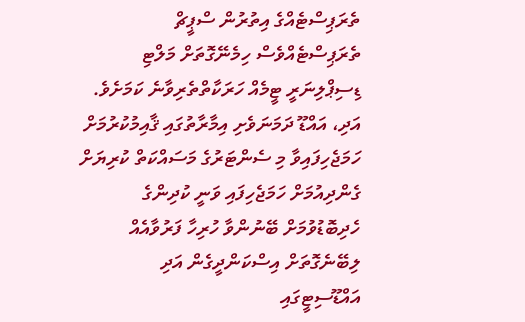ތެރަޕިސްޓެއްގެ އިތުރުން ސްޕީޗް ތެރަޕިސްޓެއްވެސް ހިމެނޭގޮތަށް މަލްޓި ޑިސިޕްލިނަރީ ޓީމެއް ހަރަކާތްތެރިވާނެ ކަމަށެވެ.
އަދި، އައްޑޫ ދަމަނަވެށި އިމާރާތުގައި ޤާއިމުކުރުމަށް ހަމަޖެހިފައިވާ މި ސެންޓަރުގެ މަސައްކަތް ކުރިޔަށް ގެންދިއުމަށް ހަމަޖެހިފައި ވަނީ ކުދިންގެ ހެދިބޮޑުވުމަށް ބޭނުންވާ ހުރިހާ ފަރުވާއެއް ލިބޭނެގޮތަށް އިސްކަންދީގެން އަދި އައްޑޫސިޓީގައި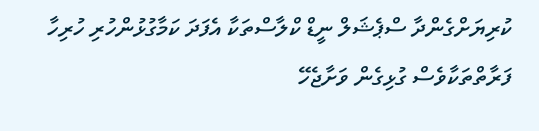ކުރިޔަށްގެންދާ ސްޕެޝަލް ނީޑް ކްލާސްތަކާ އެފަދަ ކަމާގުޅުންހުރި ހުރިހާ ފަރާތްތަކާވެސް ގުޅިގެން ވަށާޖެހޭ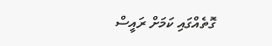ގޮތެއްގައި ކަމަށް ރައީސް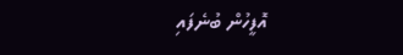އޮފީހުން ބުނެފައި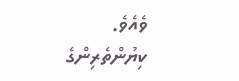ވެއެވެ.
ކިޔުންތެރިންގެ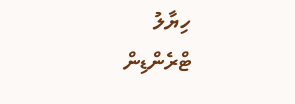ހިޔާލު
ޓްރެންޑިން